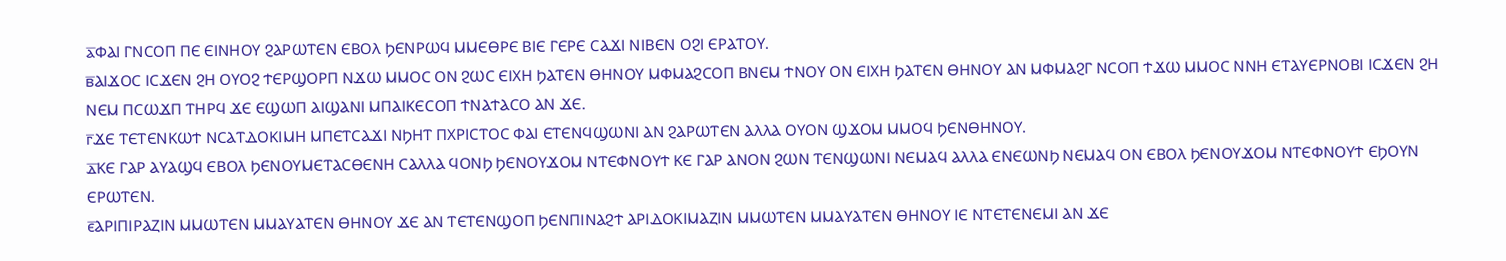ⲁ̅ⲪⲀⲒ ⲄⲚⲤⲞⲠ ⲠⲈ ⲈⲒⲚⲎⲞⲨ ϨⲀⲢⲰⲦⲈⲚ ⲈⲂⲞⲖ ϦⲈⲚⲢⲰϤ ⲘⲘⲈⲐⲢⲈ ⲂⲒⲈ ⲄⲈⲢⲈ ⲤⲀϪⲒ ⲚⲒⲂⲈⲚ ⲞϨⲒ ⲈⲢⲀⲦⲞⲨ.
ⲃ̅ⲀⲒϪⲞⲤ ⲒⲤϪⲈⲚ ϨⲎ ⲞⲨⲞϨ ϮⲈⲢϢⲞⲢⲠ ⲚϪⲰ ⲘⲘⲞⲤ ⲞⲚ ϨⲰⲤ ⲈⲒⲬⲎ ϦⲀⲦⲈⲚ ⲐⲎⲚⲞⲨ ⲘⲪⲘⲀϨⲤⲞⲠ ⲂⲚⲈⲘ ϮⲚⲞⲨ ⲞⲚ ⲈⲒⲬⲎ ϦⲀⲦⲈⲚ ⲐⲎⲚⲞⲨ ⲀⲚ ⲘⲪⲘⲀϨⲄ ⲚⲤⲞⲠ ϮϪⲰ ⲘⲘⲞⲤ ⲚⲚⲎ ⲈⲦⲀⲨⲈⲢⲚⲞⲂⲒ ⲒⲤϪⲈⲚ ϨⲎ ⲚⲈⲘ ⲠⲤⲰϪⲠ ⲦⲎⲢϤ ϪⲈ ⲈϢⲰⲠ ⲀⲒϢⲀⲚⲒ ⲘⲠⲀⲒⲔⲈⲤⲞⲠ ϮⲚⲀϮⲀⲤⲞ ⲀⲚ ϪⲈ.
ⲅ̅ϪⲈ ⲦⲈⲦⲈⲚⲔⲰϮ ⲚⲤⲀⲦⲆⲞⲔⲒⲘⲎ ⲘⲠⲈⲦⲤⲀϪⲒ ⲚϦⲎⲦ ⲠⲬⲢⲒⲤⲦⲞⲤ ⲪⲀⲒ ⲈⲦⲈⲚϤϢⲰⲚⲒ ⲀⲚ ϨⲀⲢⲰⲦⲈⲚ ⲀⲖⲖⲀ ⲞⲨⲞⲚ ϢϪⲞⲘ ⲘⲘⲞϤ ϦⲈⲚⲐⲎⲚⲞⲨ.
ⲇ̅ⲔⲈ ⲄⲀⲢ ⲀⲨⲀϢϤ ⲈⲂⲞⲖ ϦⲈⲚⲞⲨⲘⲈⲦⲀⲤⲐⲈⲚⲎ ⲤⲀⲖⲖⲀ ϤⲞⲚϦ ϦⲈⲚⲞⲨϪⲞⲘ ⲚⲦⲈⲪⲚⲞⲨϮ ⲔⲈ ⲄⲀⲢ ⲀⲚⲞⲚ ϨⲰⲚ ⲦⲈⲚϢⲰⲚⲒ ⲚⲈⲘⲀϤ ⲀⲖⲖⲀ ⲈⲚⲈⲰⲚϦ ⲚⲈⲘⲀϤ ⲞⲚ ⲈⲂⲞⲖ ϦⲈⲚⲞⲨϪⲞⲘ ⲚⲦⲈⲪⲚⲞⲨϮ ⲈϦⲞⲨⲚ ⲈⲢⲰⲦⲈⲚ.
ⲉ̅ⲀⲢⲒⲠⲒⲢⲀⲌⲒⲚ ⲘⲘⲰⲦⲈⲚ ⲘⲘⲀⲨⲀⲦⲈⲚ ⲐⲎⲚⲞⲨ ϪⲈ ⲀⲚ ⲦⲈⲦⲈⲚϢⲞⲠ ϦⲈⲚⲠⲒⲚⲀϨϮ ⲀⲢⲒⲆⲞⲔⲒⲘⲀⲌⲒⲚ ⲘⲘⲰⲦⲈⲚ ⲘⲘⲀⲨⲀⲦⲈⲚ ⲐⲎⲚⲞⲨ ⲒⲈ ⲚⲦⲈⲦⲈⲚⲈⲘⲒ ⲀⲚ ϪⲈ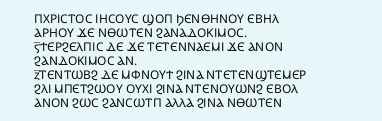ⲠⲬⲢⲒⲤⲦⲞⲤ ⲒⲎⲤⲞⲨⲤ ϢⲞⲠ ϦⲈⲚⲐⲎⲚⲞⲨ ⲈⲂⲎⲖ ⲀⲢⲎⲞⲨ ϪⲈ ⲚⲐⲰⲦⲈⲚ ϨⲀⲚⲀⲆⲞⲔⲒⲘⲞⲤ.
ⲋ̅ϮⲈⲢϨⲈⲖⲠⲒⲤ ⲆⲈ ϪⲈ ⲦⲈⲦⲈⲚⲚⲀⲈⲘⲒ ϪⲈ ⲀⲚⲞⲚ ϨⲀⲚⲆⲞⲔⲒⲘⲞⲤ ⲀⲚ.
ⲍ̅ⲦⲈⲚⲦⲰⲂϨ ⲆⲈ ⲘⲪⲚⲞⲨϮ ϨⲒⲚⲀ ⲚⲦⲈⲦⲈⲚϢⲦⲈⲘⲈⲢ ϨⲖⲒ ⲘⲠⲈⲦϨⲰⲞⲨ ⲞⲨⲬⲒ ϨⲒⲚⲀ ⲚⲦⲈⲚⲞⲨⲰⲚϨ ⲈⲂⲞⲖ ⲀⲚⲞⲚ ϨⲰⲤ ϨⲀⲚⲤⲰⲦⲠ ⲀⲖⲖⲀ ϨⲒⲚⲀ ⲚⲐⲰⲦⲈⲚ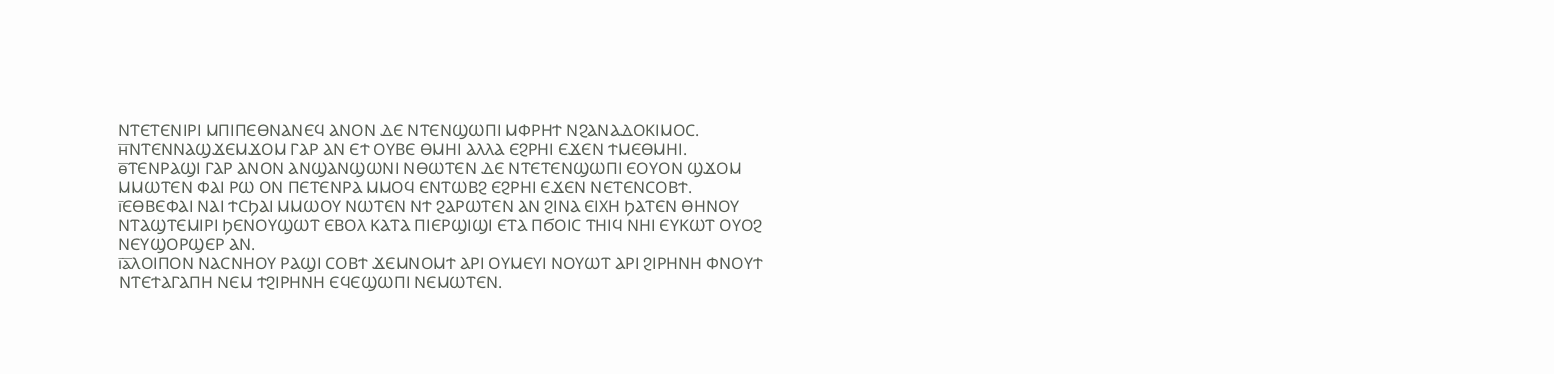ⲚⲦⲈⲦⲈⲚⲒⲢⲒ ⲘⲠⲒⲠⲈⲐⲚⲀⲚⲈϤ ⲀⲚⲞⲚ ⲆⲈ ⲚⲦⲈⲚϢⲰⲠⲒ ⲘⲪⲢⲎϮ ⲚϨⲀⲚⲀⲆⲞⲔⲒⲘⲞⲤ.
ⲏ̅ⲚⲦⲈⲚⲚⲀϢϪⲈⲘϪⲞⲘ ⲄⲀⲢ ⲀⲚ ⲈϮ ⲞⲨⲂⲈ ⲐⲘⲎⲒ ⲀⲖⲖⲀ ⲈϨⲢⲎⲒ ⲈϪⲈⲚ ϮⲘⲈⲐⲘⲎⲒ.
ⲑ̅ⲦⲈⲚⲢⲀϢⲒ ⲄⲀⲢ ⲀⲚⲞⲚ ⲀⲚϢⲀⲚϢⲰⲚⲒ ⲚⲐⲰⲦⲈⲚ ⲆⲈ ⲚⲦⲈⲦⲈⲚϢⲰⲠⲒ ⲈⲞⲨⲞⲚ ϢϪⲞⲘ ⲘⲘⲰⲦⲈⲚ ⲪⲀⲒ ⲢⲰ ⲞⲚ ⲠⲈⲦⲈⲚⲢⲀ ⲘⲘⲞϤ ⲈⲚⲦⲰⲂϨ ⲈϨⲢⲎⲒ ⲈϪⲈⲚ ⲚⲈⲦⲈⲚⲤⲞⲂϮ.
ⲓ̅ⲈⲐⲂⲈⲪⲀⲒ ⲚⲀⲒ ϮⲤϦⲀⲒ ⲘⲘⲰⲞⲨ ⲚⲰⲦⲈⲚ ⲚϮ ϨⲀⲢⲰⲦⲈⲚ ⲀⲚ ϨⲒⲚⲀ ⲈⲒⲬⲎ ϦⲀⲦⲈⲚ ⲐⲎⲚⲞⲨ ⲚⲦⲀϢⲦⲈⲘⲒⲢⲒ ϦⲈⲚⲞⲨϢⲰⲦ ⲈⲂⲞⲖ ⲔⲀⲦⲀ ⲠⲒⲈⲢϢⲒϢⲒ ⲈⲦⲀ ⲠϬⲞⲒⲤ ⲦⲎⲒϤ ⲚⲎⲒ ⲈⲨⲔⲰⲦ ⲞⲨⲞϨ ⲚⲈⲨϢⲞⲢϢⲈⲢ ⲀⲚ.
ⲓ̅ⲁ̅ⲖⲞⲒⲠⲞⲚ ⲚⲀⲤⲚⲎⲞⲨ ⲢⲀϢⲒ ⲤⲞⲂϮ ϪⲈⲘⲚⲞⲘϮ ⲀⲢⲒ ⲞⲨⲘⲈⲨⲒ ⲚⲞⲨⲰⲦ ⲀⲢⲒ ϨⲒⲢⲎⲚⲎ ⲪⲚⲞⲨϮ ⲚⲦⲈϮⲀⲄⲀⲠⲎ ⲚⲈⲘ ϮϨⲒⲢⲎⲚⲎ ⲈϤⲈϢⲰⲠⲒ ⲚⲈⲘⲰⲦⲈⲚ.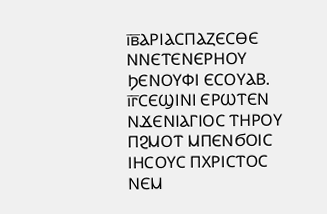ⲓ̅ⲃ̅ⲀⲢⲒⲀⲤⲠⲀⲌⲈⲤⲐⲈ ⲚⲚⲈⲦⲈⲚⲈⲢⲎⲞⲨ ϦⲈⲚⲞⲨⲪⲒ ⲈⲤⲞⲨⲀⲂ.
ⲓ̅ⲅ̅ⲤⲈϢⲒⲚⲒ ⲈⲢⲰⲦⲈⲚ ⲚϪⲈⲚⲒⲀⲄⲒⲞⲤ ⲦⲎⲢⲞⲨ ⲠϨⲘⲞⲦ ⲘⲠⲈⲚϬⲞⲒⲤ ⲒⲎⲤⲞⲨⲤ ⲠⲬⲢⲒⲤⲦⲞⲤ ⲚⲈⲘ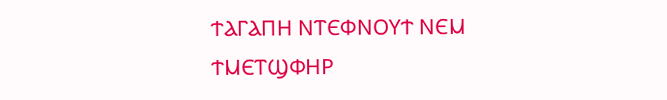ϮⲀⲄⲀⲠⲎ ⲚⲦⲈⲪⲚⲞⲨϮ ⲚⲈⲘ ϮⲘⲈⲦϢⲪⲎⲢ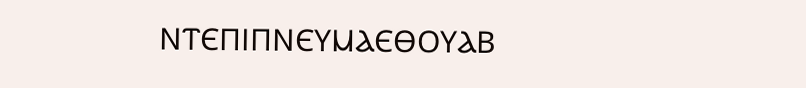ⲚⲦⲈⲠⲒⲠⲚⲈⲨⲘⲀⲈⲐⲞⲨⲀⲂ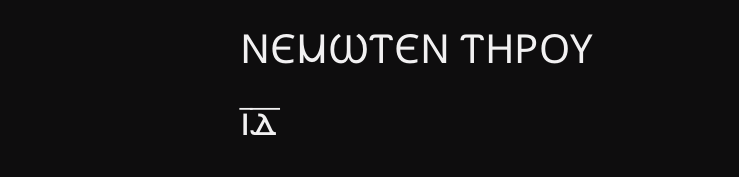ⲚⲈⲘⲰⲦⲈⲚ ⲦⲎⲢⲞⲨ
ⲓ̅ⲇ̅